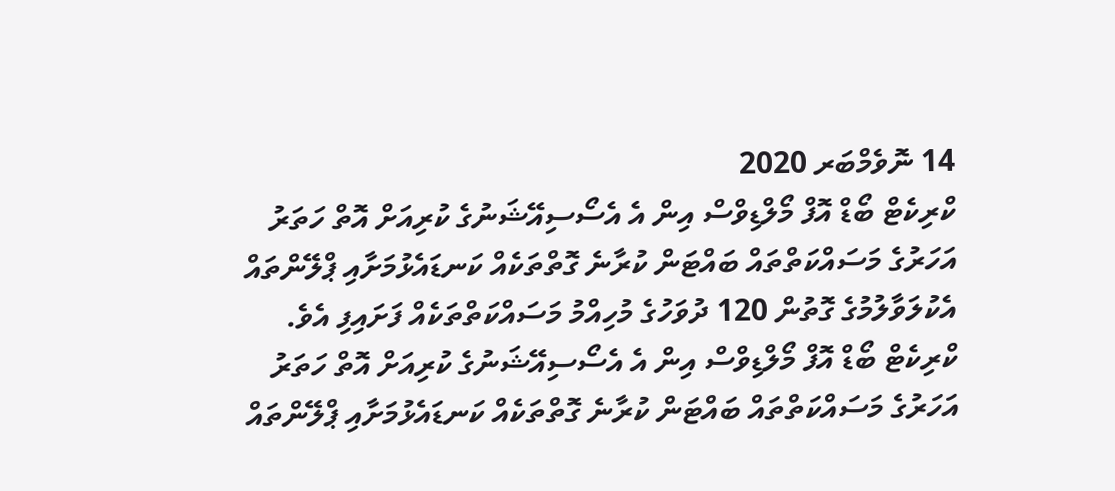14 ނޮވެމްބަރ 2020
ކްރިކެޓް ބޯޑް އޮފް މޯލްޑިވްސް އިން އެ އެސޯސިއޭޝަނުގެ ކުރިއަށް އޮތް ހަތަރު އަހަރުގެ މަސައްކަތްތައް ބައްޓަން ކުރާނެ ގޮތްތަކެއް ކަނޑައެޅުމަށާއި ޕްލޭންތައް އެކުލަވާލުމުގެ ގޮތުން 120 ދުވަހުގެ މުހިއްމު މަސައްކަތްތަކެއް ފަށައިފި އެވެ.
ކްރިކެޓް ބޯޑް އޮފް މޯލްޑިވްސް އިން އެ އެސޯސިއޭޝަނުގެ ކުރިއަށް އޮތް ހަތަރު އަހަރުގެ މަސައްކަތްތައް ބައްޓަން ކުރާނެ ގޮތްތަކެއް ކަނޑައެޅުމަށާއި ޕްލޭންތައް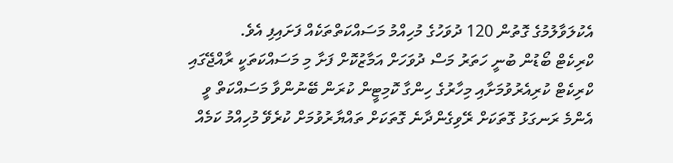އެކުލަވާލުމުގެ ގޮތުން 120 ދުވަހުގެ މުހިއްމު މަސައްކަތްތަކެއް ފަށައިފި އެވެ.
ކްރިކެޓް ބޯޑުން ބުނީ ހަތަރު މަސް ދުވަހަށް އަމާޒުކޮށް ފަށާ މި މަސައްކަތަކީ ރާއްޖޭގައި ކްރިކެޓް ކުރިއެރުވުމަށާއި މިހާރުގެ ހިންގާ ކޮމިޓީން ކުރަން ބޭނުންވާ މަސައްކަތް ވީ އެންމެ ރަނގަޅު ގޮތަކަށް ރޭވިގެންދާނެ ގޮތަކަށް ތައްޔާރުވުމަށް ކުރެވޭ މުހިއްމު ކަމެއް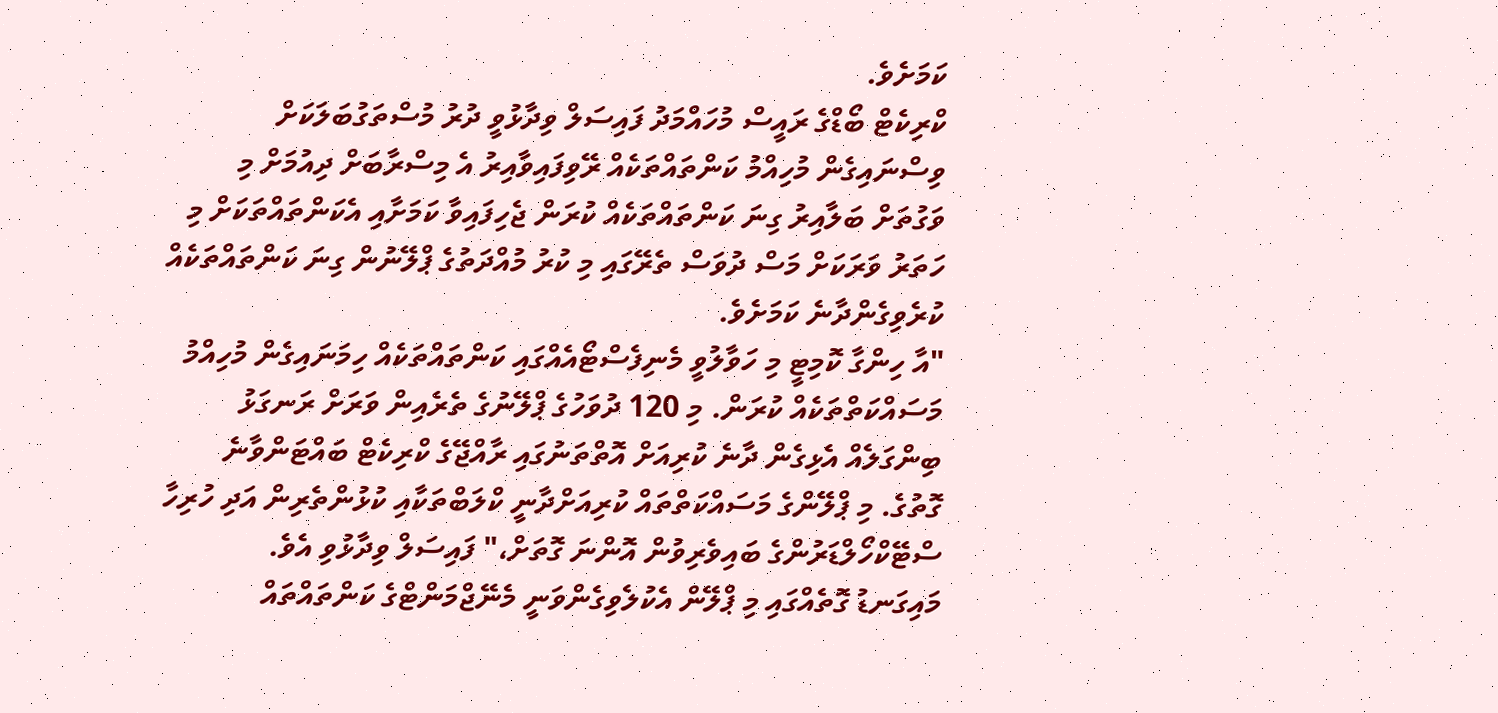ކަމަށެވެ.
ކްރިކެޓް ބޯޑްގެ ރައީސް މުހައްމަދު ފައިސަލް ވިދާޅުވީ ދުރު މުސްތަގުބަލަކަށް ވިސްނައިގެން މުހިއްމު ކަންތައްތަކެއް ރޭވިފައިވާއިރު އެ މިސްރާބަށް ދިއުމަށް މި ވަގުތަށް ބަލާއިރު ގިނަ ކަންތައްތަކެއް ކުރަން ޖެހިފައިވާ ކަމަށާއި އެކަންތައްތަކަށް މި ހަތަރު ވަރަކަށް މަސް ދުވަސް ތެރޭގައި މި ކުރު މުއްދަތުގެ ޕްލޭނުން ގިނަ ކަންތައްތަކެއް ކުރެވިގެންދާނެ ކަމަށެވެ.
"އާ ހިންގާ ކޮމިޓީ މި ހަވާލުވީ މެނިފެސްޓޯއެއްގައި ކަންތައްތަކެއް ހިމަނައިގެން މުހިއްމު މަސައްކަތްތަކެއް ކުރަން. މި 120 ދުވަހުގެ ޕްލޭނުގެ ތެރެއިން ވަރަށް ރަނގަޅު ބިންގަލެއް އެޅިގެން ދާނެ ކުރިއަށް އޮތްތަނުގައި ރާއްޖޭގެ ކްރިކެޓް ބައްޓަންވާނެ ގޮތުގެ. މި ޕްލޭންގެ މަސައްކަތްތައް ކުރިއަށްދާނީ ކްލަބްތަކާއި ކުޅުންތެރިން އަދި ހުރިހާ ސްޓޭކްހޯލްޑަރުންގެ ބައިވެރިވުން އޮންނަ ގޮތަށް،" ފައިސަލް ވިދާޅުވި އެވެ.
މައިގަނޑު ގޮތެއްގައި މި ޕްލޭން އެކުލެވިގެންވަނީ މެނޭޖްމަންޓްގެ ކަންތައްތައް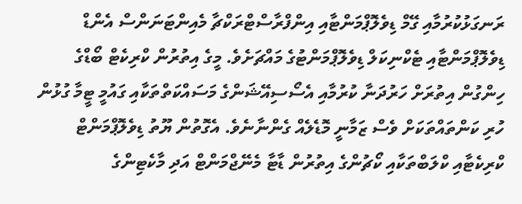ރަނގަޅުކުރުމާއި ގޭމް ޑިވެލޮޕްމަންޓާއި އިންފްރާސްޓްރަކްޗާ މެއިންޓަނަންސް އެންޑް ޑިވެލޮޕްމަންޓާއި ޓެކްނިކަލް ޑިވެލޮޕްމަންޓުގެ މައްޗަށެވެ. މީގެ އިތުރުން ކްރިކެޓް ބޯޑްގެ ހިންގުން އިތުރަށް ހަރުދަނާ ކުރުމާއި އެސޯސިއޭޝަންގެ މަސައްކަތްތަކާއި ގައުމީ ޓީމާ ގުޅުން ހުރި ކަންތައްތަކަށް ވެސް ޒަމާނީ މޮޑެލެއް ގެންނާނެވެ. އެގޮތުން ޔޫތު ޑިވެލޮޕްމަންޓް ކްރިކެޓާއި ކްލަބްތަކާއި ކޯޗުންގެ އިތުރުން ޑާޓާ މެނޭޖްމަންޓް އަދި މާކެޓިންގެ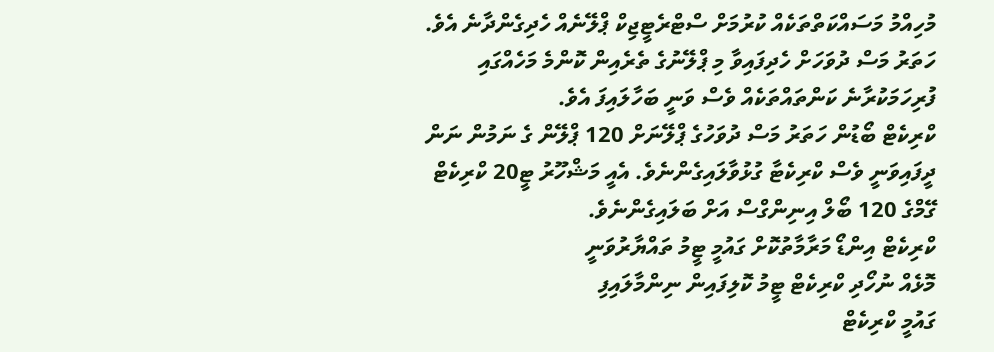މުހިއްމު މަސައްކަތްތަކެއް ކުރުމަށް ސްޓްރެޓީޖިކް ޕްލޭނެއް ހެދިގެންދާނެ އެވެ.
ހަތަރު މަސް ދުވަހަށް ހެދިފައިވާ މި ޕްލޭނުގެ ތެރެއިން ކޮންމެ މަހެއްގައި ފުރިހަމަކުރާނެ ކަންތައްތަކެއް ވެސް ވަނީ ބަހާލައިފަ އެވެ.
ކްރިކެޓް ބޯޑުން ހަތަރު މަސް ދުވަހުގެ ޕްލޭނަށް 120 ޕްލޭން ގެ ނަމުން ނަން ދީފައިވަނީ ވެސް ކްރިކެޓާ ގުޅުވާލައިގެންނެވެ. އެއީ މަޝްހޫރު ޓީ20 ކްރިކެޓް ގޭމްގެ 120 ބޯލް އިނިންގްސް އަށް ބަލައިގެންނެވެ.
ކްރިކެޓް އިންޑޯ މަރާމާތުކޮށް ގައުމީ ޓީމު ތައްޔާރުވަނީ
މޮޅެއް ނުހޯދި ކްރިކެޓް ޓީމު ކޮލިފައިން ނިންމާލައިފި
ގައުމީ ކްރިކެޓް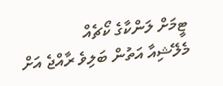ޓީމަށް ލަންކާގެ ކޯޗެއް
މެލޭޝިއާ އަތުން ބަލިވެ ރާއްޖެ އަށް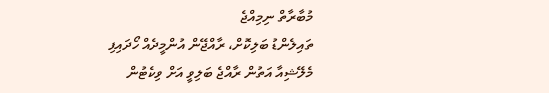މުބާރާތް ނިމިއްޖެ
ތައިލެންޑު ބަލިކޮށް، ރާއްޖޭން އުންމީދެއް ހޯދައިފި
މެލޭޝިއާ އަތުން ރާއްޖެ ބަލިވީ އަށް ވިކެޓުން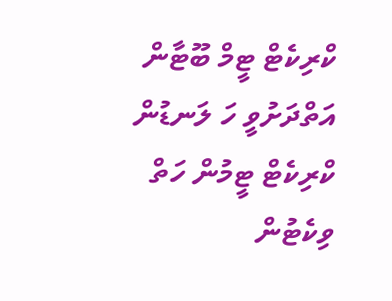ކްރިކެޓް ޓީމް ބޫޓާން އަތްދަށުވީ ހަ ލަނޑުން
ކްރިކެޓް ޓީމުން ހަތް ވިކެޓުން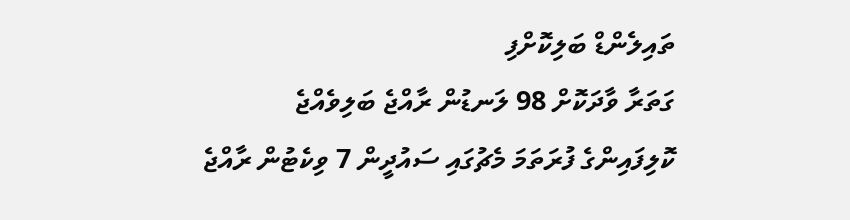ތައިލެންޑް ބަލިކޮށްފި
ގަތަރާ ވާދަކޮށް 98 ލަނޑުން ރާއްޖެ ބަލިވެއްޖެ
ކޮލިފައިންގެ ފުރަތަމަ މެޗުގައި ސައުދީން 7 ވިކެޓުން ރާއްޖެ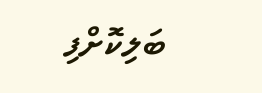ބަލިކޮށްފި